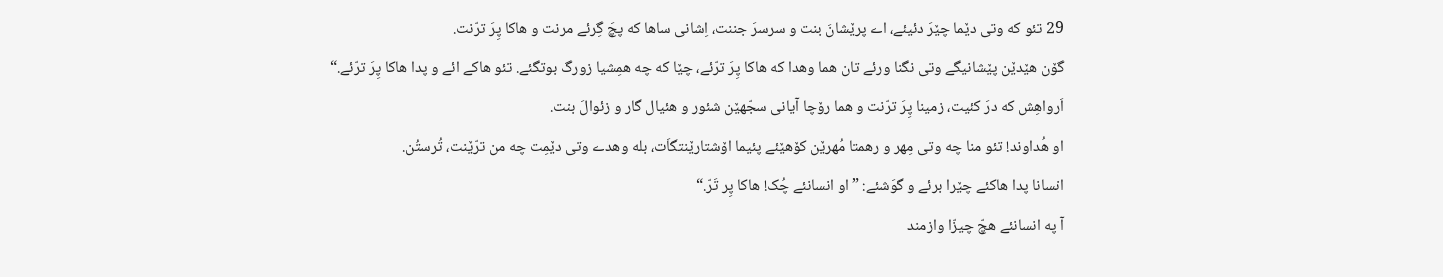29 تئو که وتی دێما چێرَ دئیئے، اے پرێشانَ بنت و سرسرَ جننت، اِشانی ساها که پچَ گِرئے مرنت و هاکا پِرَ ترّنت.
گۆن هێدێن پێشانیگے وتی نگنا ورئے تان هما وهدا که هاکا پِرَ ترّئے، چێا که چه همِشیا زورگ بوتگئے. تئو هاکے ائے و پدا هاکا پِرَ ترّئے.“
اَرواهِش که درَ کئیت، زمینا پِرَ ترّنت و هما رۆچا آیانی سجّهێن شئور و هئیال گار و زئوالَ بنت.
او هُداوند! تئو منا چه وتی مِهر و رهمتا مُهرێن کۆهێئے پئیما اۆشتارێنتگاَت، بله وهدے وتی دێمِت چه من ترّێنت، تُرستُن.
انسانا پدا هاکئے چێرا برئے و گوَشئے: ”او انسانئے چُک! هاکا پِر تَرّ.“
آ په انسانئے هچّ چیزّا وازمند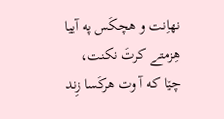نهاِنت و هچکَس په آییا هِزمتے کرتَ نکنت، چێا که آ وت هرکَسا زِند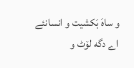و ساهَ بَکشیت و انسانئے اے دگه لۆٹ و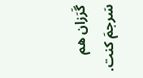گَرَزان هم سَرجمَ کنت.